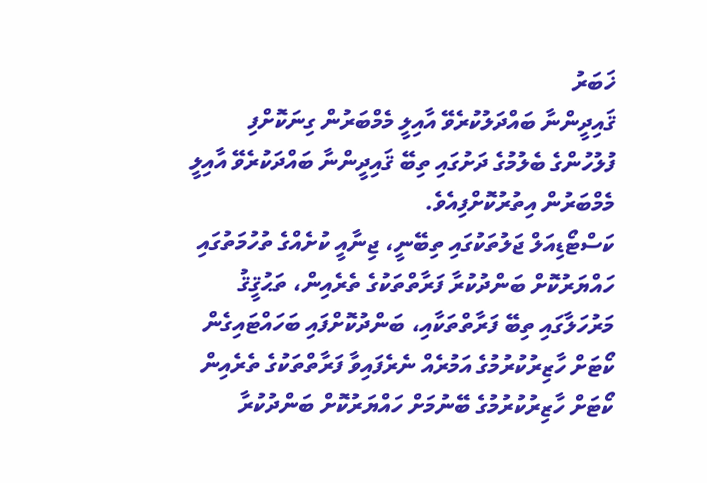ޚަބަރު
ޤައިދީންނާ ބައްދަލުކުރެވޭ އާއިލީ މެމްބަރުން ގިނަކޮށްފި
ފުލުހުންގެ ބެލުމުގެ ދަށުގައި ތިބޭ ޤައިދީންނާ ބައްދަކުރެވޭ އާއިލީ މެމްބަރުން އިތުރުކޮށްފިއެވެ.
ކަސްޓޯޑިއަލް ޖަލުތަކުގައި ތިބޭނީ، ޖިނާއީ ކުށެއްގެ ތުހުމަތުގައި ހައްޔަރުކޮށް ބަންދުކުރާ ފަރާތްތަކުގެ ތެރެއިން، ތަޙުޤީޤު މަރުހަލާގައި ތިބޭ ފަރާތްތަކާއި، ބަންދުކޮށްފައި ބަހައްޓައިގެން ކޯޓަށް ހާޒިރުކުރުމުގެ އަމުރެއް ނެރެފައިވާ ފަރާތްތަކުގެ ތެރެއިން ކޯޓަށް ހާޒިރުކުރުމުގެ ބޭނުމަށް ހައްޔަރުކޮށް ބަންދުކުރާ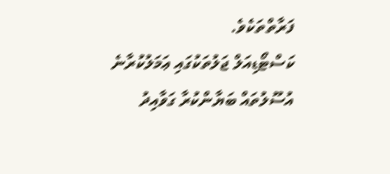ފަރާތްތަކެވެ.
ކަސްޓޯޑިއަލް ޖަލުތަކުގައި ޢަމަލުކުރާނެ އުސޫލުތައް ބަޔާންކުރާ ގަވާއިދު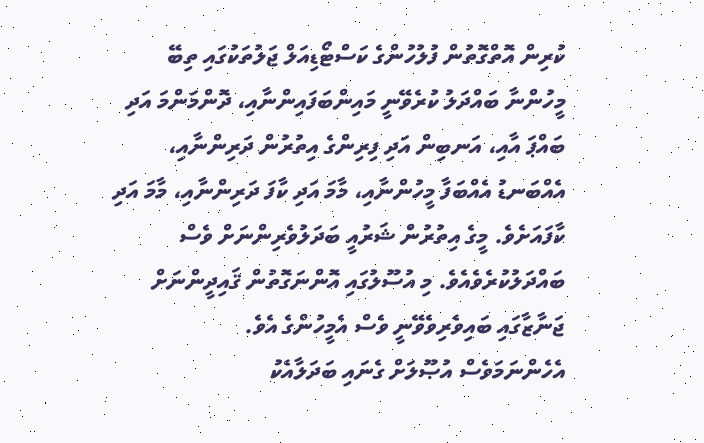ކުރިން އޮތްގޮތުން ފުލުހުންގެ ކަސްޓޯޑިއަލް ޖަލުތަކުގައި ތިބޭ މީހުންނާ ބައްދަލު ކުރެވޭނީ މައިންބަފައިންނާއި، ދޮންމަންމަ އަދި ބައްޕަ އާއި، އަނބިން އަދި ފިރިންގެ އިތުރުން ދަރިންނާއި، އެއްބަނޑު އެއްބަފާ މީހުންނާއި، މާމަ އަދި ކާފަ ދަރިންނާއި، މާމަ އަދި ކާފައަށެވެ. މީގެ އިތުރުން ޝަރުއީ ބަދަލުވެރިންނަށް ވެސް ބައްދަލުކުރެވެއެވެ. މި އުސޫލުގައި އޮންނަގޮތުން ޤައިދީންނަށް ޖަނާޒާގައި ބައިވެރިވެވޭނީ ވެސް އެމީހުންގެ އެވެ.
އެހެންނަމަވެސް އުޞޫލަށް ގެނައި ބަދަލާއެކު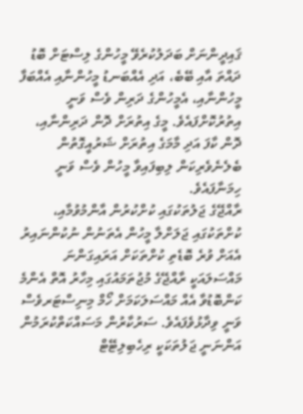ޤައިދީންނަށް ބަދަލުކުރެވޭ މީހުންގެ ލިސްޓަށް ބޮޑު ދައްތަ އާއި ބޭބެ، އަދި އެއްބަނޑު މީހުންނާއި އެއްބަފާ މީހުންނާއި، އެމީހުންގެ ދަރިން ވެސް ވަނީ އިތުރުކޮށްފައެވެ. މީގެ އިތުރަށް ދޮން ދަރިންނާއި، ދޮން ކާފަ އަދި މާމަގެ އިތުރަށް ޝަރުއީގޮތުން ބެލެނެވެރިކަން ލިބިފައިވާ މީހުން ވެސް ވަނީ ހިމަނާފައެވެ.
ރާއްޖޭގެ ޖަލުތަކުގައި ކުށްކުރުން އާންމުވުމާއި، ކުށްތަކުގައި ޖަލަށްލާ މީހުން އެތަނުން ނުކުންނައިރު އެއަށް ވުރެ ބޮޑެތި ކުށްތަކަށް އަރައިގަންނަ މައްސަލައަކީ ރާއްޖޭގެ މުޖުތަމައުގައި މިހާރު އޮތް އެންމެ ކަންބޮޑުވާ އެއް މައްސަލަކަމަށް ހޯމް މިނިސްޓަރވެސް ވަނީ ވިދާޅުވެފައެވެ. ސަރުކާރުން މަސައްކަތްކުރަމުން އަންނަނީ ޖަލުތަކަކީ ރިހެބިލިޓޭޓް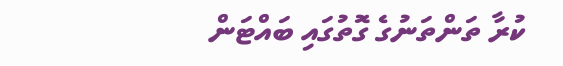ކުރާ ތަންތަނުގެ ގޮތުގައި ބައްޓަން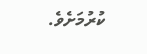ކުރުމަށެވެ.